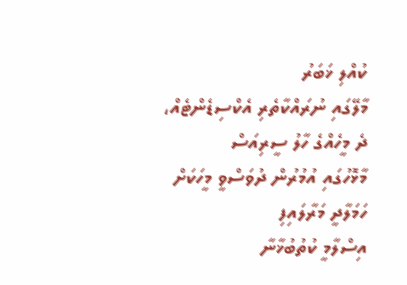ކުއްލި ޚަބަރު
މާލޭގައި ނުރައްކާތެރި އެކްސިޑެންޓެއް، ދެ މީހެއްގެ ހާލު ސީރިއަސް
މާޅޮހުގައި އުމުރުން ދުވަސްވީ މީހަކަށް ހަމަލާދީ މަރާލައިފި
އިސްލާމީ ކުތުބުޚާނާ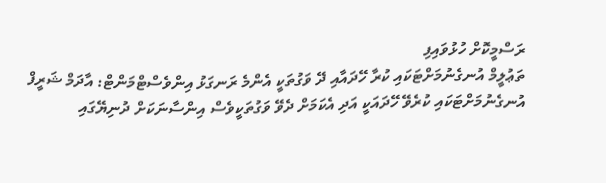ރަސްމީކޮށް ހުޅުވައިފި
ތަޢުލީމް އުނގެނުމަށްޓަކައި ކުރާ ހޭދައާއި ދޭ ވަގުތަކީ އެންމެ ރަނގަޅު އިންވެސްޓްމަންޓް: އާދަމް ޝަރީފް
އުނގެނުމަށްޓަކައި ކުރެވޭ ހޭދައަކީ އަދި އެކަމަށް ދެވޭ ވަގުތަކީވެސް އިންސާނަކަށް ދުނިޔޭގައި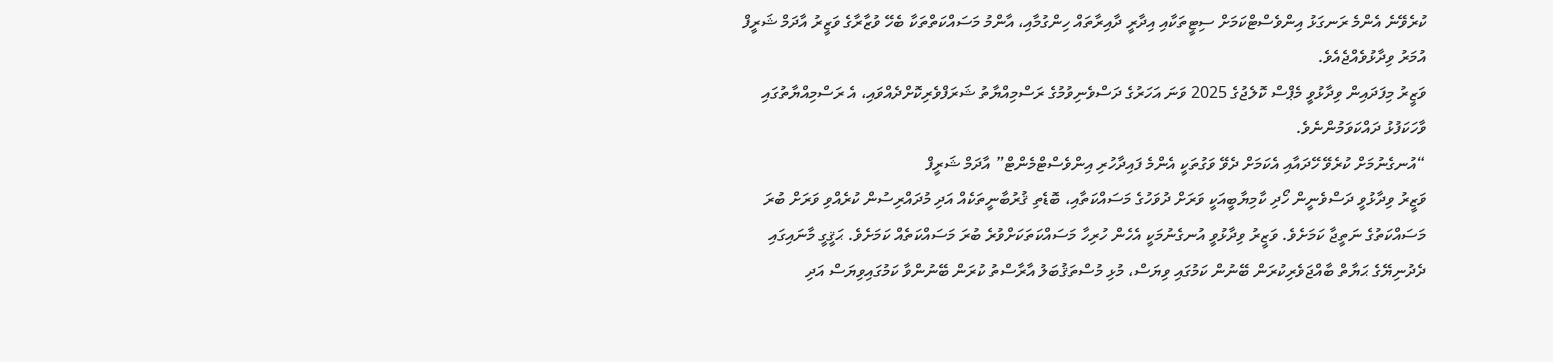ކުރެވޭނެ އެންމެ ރަނގަޅު އިންވެސްޓްކަމަށް ސިޓީތަކާއި އިދާރީ ދާއިރާތައް ހިންގުމާއި، އާންމު މަސައްކަތްތަކާ ބެހޭ ވުޒާރާގެ ވަޒީރު އާދަމް ޝަރީފް އުމަރު ވިދާޅުވެއްޖެއެވެ.
ވަޒީރު މިފަދައިން ވިދާޅުވީ މެޕްސް ކޮލެޖުގެ 2025 ވަނަ އަހަރުގެ ދަސްވެނިވުމުގެ ރަސްމިއްޔާތު ޝަރަފްވެރިކޮށްދެއްވައި، އެ ރަސްމިއްޔާތުގައި ވާހަކަފުޅު ދައްކަވަމުންނެވެ.
“އުނގެނުމަށް ކުރެވޭ ހޭދައާއި އެކަމަށް ދެވޭ ވަގުތަކީ އެންމެ ފައިދާހުރި އިންވެސްޓްމެންޓް” އާދަމް ޝަރީފް
ވަޒީރު ވިދާޅުވީ ދަސްވެނީން ހޯދި ކާމިޔާބީއަކީ ވަރަށް ދުވަހުގެ މަސައްކަތާއި، ބޮޑެތި ޤުރުބާނީތަކެއް އަދި މުދައްރިސުން ކުރެއްވި ވަރަށް ބުރަ މަސައްކަތުގެ ނަތީޖާ ކަމަށެވެ. ވަޒީރު ވިދާޅުވީ އުނގެނުމަކީ އެހެން ހުރިހާ މަސައްކަތަކަށްވުރެ ބުރަ މަސައްކަތެއް ކަމަށެވެ. ޙަޤީގީ މާނައިގައި ދެދުނިޔޭގެ ޙަޔާތް ބާއްޖަވެރިކުރަން ބޭނުން ކަމުގައި ވިޔަސް، މުޅި މުސްތަޤުބަލު އާރާސްތު ކުރަން ބޭނުންވާ ކަމުގައިވިޔަސް އަދި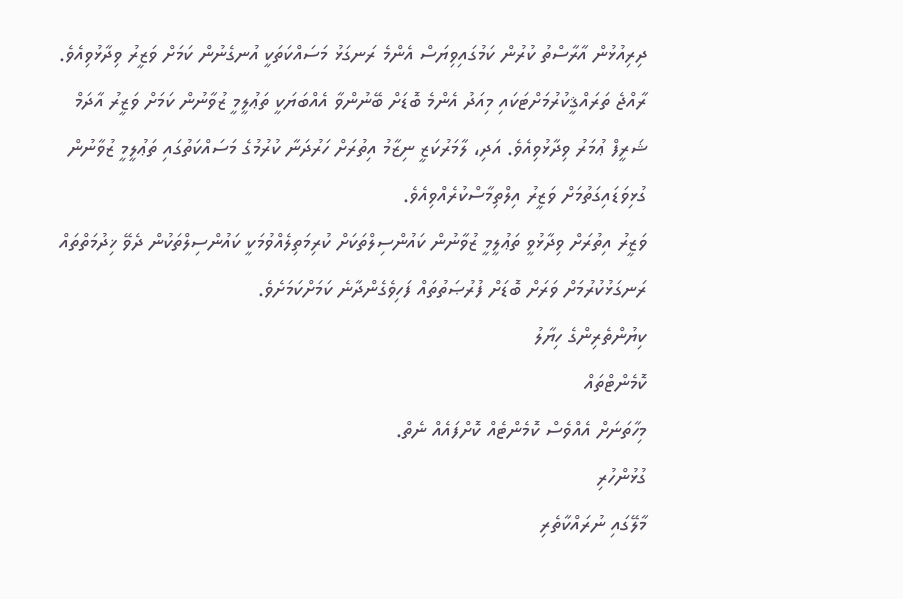ދިރިއުޅުން އާރާސްތު ކުރުން ކަމުގައިވިޔަސް އެންމެ ރަނގަޅު މަސައްކަތަކީ އުނގެނުން ކަމަށް ވަޒީރު ވިދާޅުވިއެވެ.
ރާއްޖެ ތަރައްޤީކުރުމަށްޓަކައި މިއަދު އެންމެ ބޮޑަށް ބޭނުންވާ އެއްބަޔަކީ ތަޢުލީމީ ޒުވާނުން ކަމަށް ވަޒީރު އާދަމް ޝަރީފް ޢުމަރު ވިދާޅުވިއެވެ. އަދި، ލާމަރުކަޒީ ނިޒާމު އިތުރަށް ހަރުދަނާ ކުރުމުގެ މަސައްކަތުގައި ތަޢުލީމީ ޒުވާނުން ގުޅިވަޑައިގަތުމަށް ވަޒީރު އިލްތިމާސްކުރެއްވިއެވެ.
ވަޒީރު އިތުރަށް ވިދާޅުވީ ތަޢުލީމީ ޒުވާނުން ކައުންސިލްތަކަށް ކުރިމަތިލެއްވުމަކީ ކައުންސިލްތަކުން ދެވޭ ޚިދުމަތްތައް ރަނގަޅުކުރުމަށް ވަރަށް ބޮޑަށް ފުރުޞަތުތައް ފަހިވެގެންދާނެ ކަމަށްކަމަށެވެ.
ކިޔުންތެރިންގެ ހިޔާލު
ކޮމެންޓްތައް
މިހާތަނަށް އެއްވެސް ކޮމެންޓެއް ކޮށްފައެއް ނެތް.
ގުޅުންހުރި
މާލޭގައި ނުރައްކާތެރި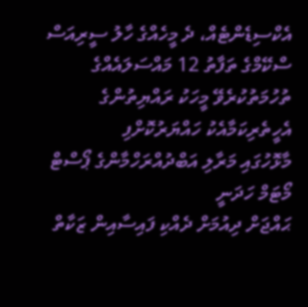އެކްސިޑެންޓެއް، ދެ މީހެއްގެ ހާލު ސީރިއަސް
ސްކޭމްގެ ތަފާތު 12 މައްސަލައެއްގެ ތުހުމަތުކުރެވޭ މީހަކު ރައްޔިތުންގެ އެހީތެރިކަމާއެކު ހައްޔަރުކޮށްފި
މާޅޮހުގައި މަރާލި އަބްދުއްރަހްމާންގެ ޕޯސްޓް މޯޓަމް ހަދަނީ
ޙައްޖަށް ދިއުމަށް ދެއްކި ފައިސާއިން ޒަކާތް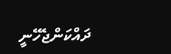ދައްކަންޖެހޭނީ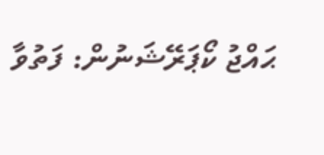ޙައްޖު ކޯޕަރޭޝަނުން: ފަތުވާ